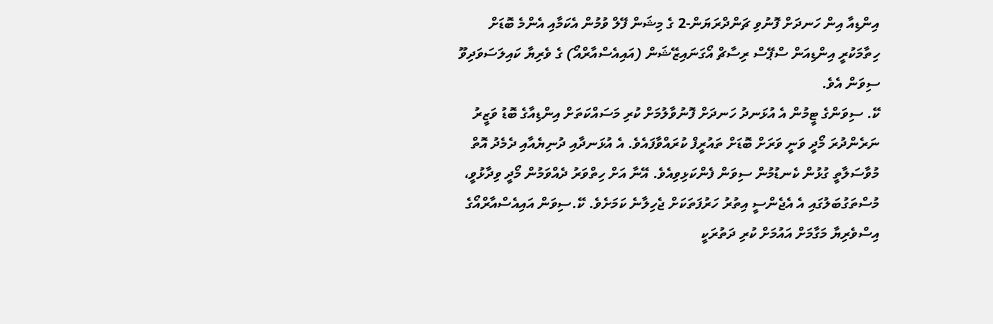އިންޑިއާ އިން ހަނދަށް ފޮނުވި ޗަންދްރަޔަން-2 ގެ މިޝަން ފޭލް ވުމުން އެކަމާއި އެންމެ ބޮޑަށް ހިތާމަކުރީ އިންޑިއަން ސްޕޭސް ރިސާޗް އޯގަނައިޒޭޝަން (އައިއެސްއާރްއޯ) ގެ ވެރިޔާ ކައިލަސަވަދިވޫ ސިވަން އެވެ.
ކޭ. ސިވަންގެ ޓީމުން އެ އުޅަނދު ހަނދަށް ފޮނުވާލުމަށް ކުރި މަސައްކަތަށް އިންޑިއާގެ ބޮޑު ވަޒީރު ނަރެންދުރަ މޯދީ ވަނީ ވަރަށް ބޮޑަށް ތައުރީފް ކުރައްވާފައެވެ. އެ އުޅަނދާއި ދުނިޔެއާއި ދެމެދު އޮތް މުވާސަލާތީ ގުޅުން ކެނޑުމުން ސިވަން ފެންކަޅިވިއެވެ. އޭނާ އަށް ހިތްވަރު ދެއްވަމުން މޯދީ ވިދާޅުވީ، މުސްތަގުބަލުގައި އެ އެޖެންސީ އިތުރު ހަރުފަތަކަށް ޖެހިލާނެ ކަމަށެވެ. ކޭ.ސިވަން އައިއެސްއާރްއޯގެ އިސްވެރިޔާ މަގާމަށް އައުމަށް ކުރި ދަތުރަކީ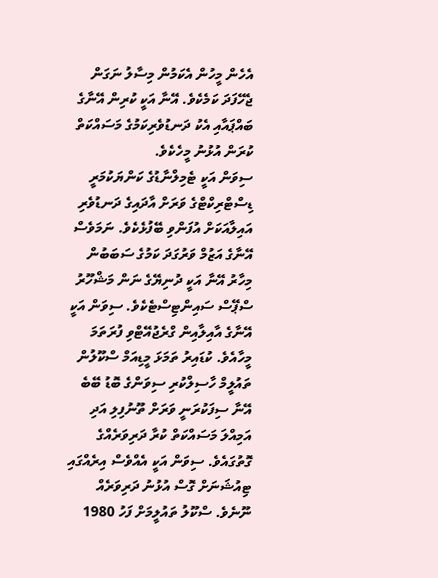އެހެން މީހުން އެކަމުން މިސާލު ނަގަން ޖެހޭފަދަ ކަމެކެވެ. އޭނާ އަކީ ކުރިން އޭނާގެ ބައްޕައާއި އެކު ދަނޑުވެރިކަމުގެ މަސައްކަތް ކުރަން އުޅުނު މީހެކެވެ.
ސިވަން އަކީ ޓެމިލްނާޑުގެ ކަންޔަކުމަރީ ޑިސްޓްރިކްޓްގެ ވަރަށް އާދައިގެ ދަނޑުވެރި އައިލާއަކަށް އުފަންވި ބޭފުޅެކެވެ. ނަމަވެސް އޭނާގެ އަޒުމް ވަރުގަދަ ކަމުގެ ސަބަބުން މިހާރު އޭނާ އަކީ ދުނިޔޭގެ ނަން މަޝްހޫރު ސްޕޭސް ސައިންޓިސްޓެކެވެ. ސިވަން އަކީ އޭނާގެ އާއިލާއިން ގްރެޖުއޭޓްވި ފުރަތަމަ މީހާއެވެ. ކުޑައިރު ތަމަޅަ މީޑިއަމް ސްކޫލުން ތައުލީމް ހާސިލްކުރި ސިވަންގެ ބޮޑު ބޭބެ އޭނާ ސިފަކުރަނީ ވަރަށް ތޫނުފިލި އަދި އަމިއްލަ މަސައްކަތް ކުރާ ދަރިވަރެއްގެ ގޮތުގައެވެ. ސިވަން އަކީ އެއްވެސް އިރެއްގައި ޓިއުޝަނަށް ގޮސް އުޅުނު ދަރިވަރެއް ނޫނެވެ. ސްކޫލު ތައުލީމަށް ފަހު 1980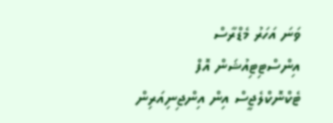ވަނަ އަހަރު މެޑްރާސް އިންސްޓިޓިއުޝަން އޮފް ޓެކްނޮކްލެޖީސް އިން އިންޖިނިއަރިން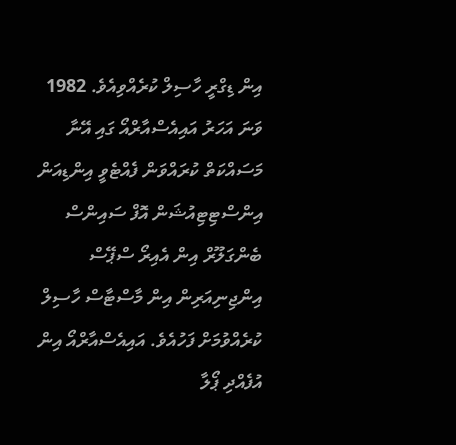އިން ޑިގްރީ ހާސިލް ކުރެއްވިއެވެ. 1982 ވަނަ އަހަރު އައިއެސްއާރްއޯ ގައި އޭނާ މަސައްކަތް ކުރައްވަން ފެއްޓެވީ އިންޑިއަން އިންސްޓިޓިއުޝަން އޮފް ސައިންސް ބެންގަލޫރް އިން އެއިރޯ ސްޕޭސް އިންޖިނިއަރިން އިން މާސްޓާސް ހާސިލް ކުރެއްވުމަށް ފަހުއެވެ. އައިއެސްއާރްއޯ އިން އުފެއްދި ޕޯލާ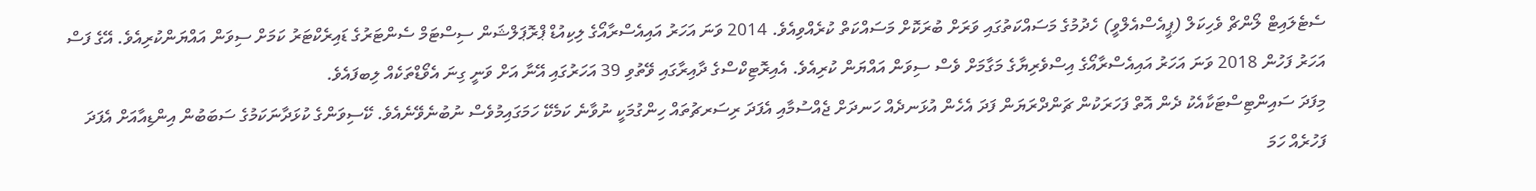ސެޓެލައިޓް ލޯންޗް ވެހިކަލް (ޕީއެސްއެލްވީ) ހެދުމުގެ މަސައްކަތުގައި ވަރަށް ބުރަކޮށް މަސައްކަތް ކުރެއްވިއެވެ. 2014 ވަނަ އަހަރު އައިއެސްރާއޯގެ ލިކިއުޑް ޕްރޮޕަލްޝަން ސިސްޓަމް ސެންޓަރުގެ ޑައިރެކްޓަރު ކަމަށް ސިވަން އައްޔަންކުރިއެވެ. އޭގެ ފަސް އަހަރު ފަހުން 2018 ވަނަ އަހަރު އައިއެސްރާއޯގެ އިސްވެރިޔާގެ މަގާމަށް ވެސް ސިވަން އައްޔަން ކުރިއެވެ. އެއިރޮޓިކްސްގެ ދާއިރާގައި ވޭތުވި 39 އަހަރުގައި އޭނާ އަށް ވަނީ ގިނަ އެވޯޑްތަކެއް ލިބފައެވެ.
މިފަދަ ސައިންޓިސްޓަކާއެކު ދެން އޮތް ފަހަރަކުން ޗަންދްރަޔަން ފަދަ އެހެން އުޅަނދެއް ހަނދަށް ޖެއްސުމާއި އެފަދަ ރިސަރޗުތައް ހިންގުމަކީ ނުވާނެ ކަމެކޭ ހަމަގައިމުވެސް ނުބުނެވޭނެއެވެ. ކޭސިވަންގެ ކުޅަދާނަކަމުގެ ސަބަބުން އިންޑިއާއަށް އެފަދަ ފަހުރެއް ހަމަ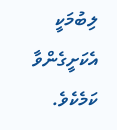ލިބުމަކީ އެކަށީގެންވާ ކަމެކެވެ.